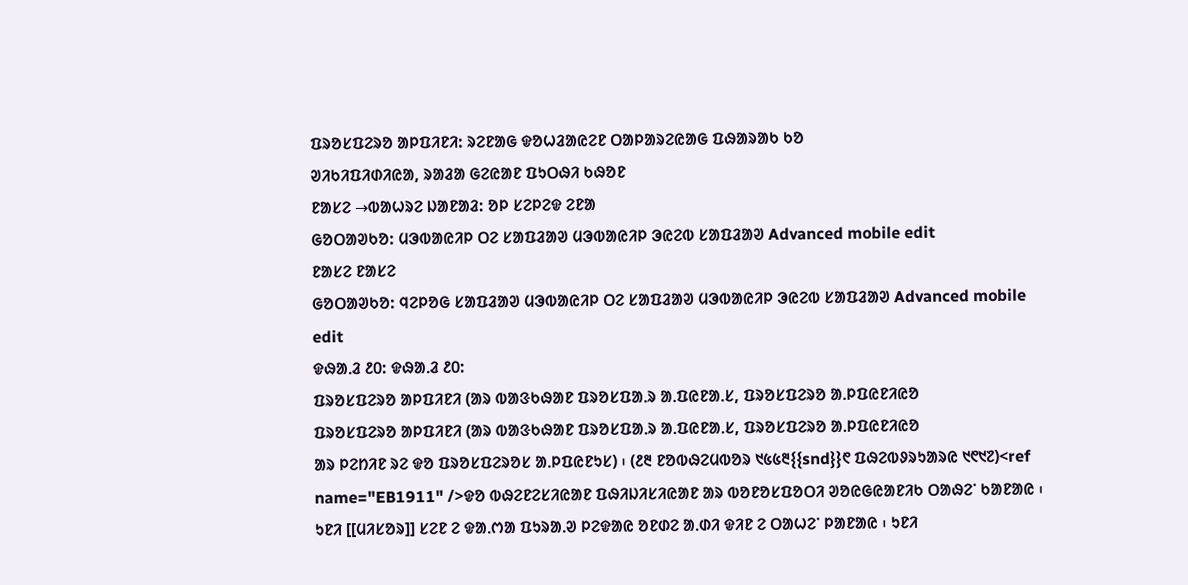ᱯᱨᱚᱥᱯᱮᱨᱚ ᱟᱞᱯᱤᱱᱤ: ᱨᱮᱱᱟᱜ ᱫᱚᱦᱲᱟᱭᱮᱱ ᱛᱟᱞᱟᱨᱮᱭᱟᱜ ᱯᱷᱟᱨᱟᱠ ᱠᱚ
ᱣᱤᱠᱤᱯᱤᱰᱤᱭᱟ, ᱨᱟᱲᱟ ᱜᱮᱭᱟᱱ ᱯᱩᱛᱷᱤ ᱠᱷᱚᱱ
ᱱᱟᱥᱮ →ᱵᱟᱦᱨᱮ ᱡᱟᱱᱟᱲ: ᱚᱞ ᱥᱮᱞᱮᱫ ᱮᱱᱟ
ᱜᱚᱛᱟᱣᱠᱚ: ᱢᱳᱵᱟᱭᱤᱞ ᱛᱮ ᱥᱟᱯᱲᱟᱣ ᱢᱳᱵᱟᱭᱤᱞ ᱳᱭᱮᱵ ᱥᱟᱯᱲᱟᱣ Advanced mobile edit
ᱱᱟᱥᱮ ᱱᱟᱥᱮ
ᱜᱚᱛᱟᱣᱠᱚ: ᱧᱮᱞᱚᱜ ᱥᱟᱯᱲᱟᱣ ᱢᱳᱵᱟᱭᱤᱞ ᱛᱮ ᱥᱟᱯᱲᱟᱣ ᱢᱳᱵᱟᱭᱤᱞ ᱳᱭᱮᱵ ᱥᱟᱯᱲᱟᱣ Advanced mobile edit
ᱫᱷᱟᱹᱲ ᱒᱐: ᱫᱷᱟᱹᱲ ᱒᱐:
ᱯᱨᱚᱥᱯᱮᱨᱚ ᱟᱞᱯᱤᱱᱤ (ᱟᱨ ᱵᱟᱝᱠᱷᱟᱱ ᱯᱨᱚᱥᱯᱟᱹᱨ ᱟᱹᱯᱭᱱᱟᱹᱥ, ᱯᱨᱚᱥᱯᱮᱨᱚ ᱟᱹᱞᱯᱭᱱᱤᱭᱚ
ᱯᱨᱚᱥᱯᱮᱨᱚ ᱟᱞᱯᱤᱱᱤ (ᱟᱨ ᱵᱟᱝᱠᱷᱟᱱ ᱯᱨᱚᱥᱯᱟᱹᱨ ᱟᱹᱯᱭᱱᱟᱹᱥ, ᱯᱨᱚᱥᱯᱮᱨᱚ ᱟᱹᱞᱯᱭᱱᱤᱭᱚ
ᱟᱨ ᱞᱮᱴᱤᱱ ᱨᱮ ᱫᱚ ᱯᱨᱚᱥᱯᱮᱨᱚᱥ ᱟᱹᱞᱯᱭᱱᱩᱥ) ᱾ (᱒᱓ ᱱᱚᱵᱷᱮᱢᱵᱚᱨ ᱑᱕᱕᱓{{snd}}᱖ ᱯᱷᱮᱵᱽᱨᱩᱟᱨᱭ ᱑᱖᱑᱗)<ref name="EB1911" />ᱫᱚ ᱵᱷᱮᱱᱮᱥᱤᱭᱟᱱ ᱯᱷᱤᱡᱤᱥᱤᱭᱟᱱ ᱟᱨ ᱵᱚᱱᱚᱥᱯᱚᱛᱤ ᱣᱚᱭᱜᱭᱟᱱᱤᱠ ᱛᱟᱷᱮᱸ ᱠᱟᱱᱟᱭ ᱾ ᱩᱱᱤ [[ᱢᱤᱥᱚᱨ]] ᱥᱮᱱ ᱮ ᱫᱟᱹᱬᱟ ᱯᱩᱨᱟᱹᱣ ᱞᱮᱫᱟᱭ ᱚᱱᱰᱮ ᱟᱹᱰᱤ ᱫᱤᱱ ᱮ ᱛᱟᱦᱮᱸ ᱞᱟᱱᱟᱭ ᱾ ᱩᱱᱤ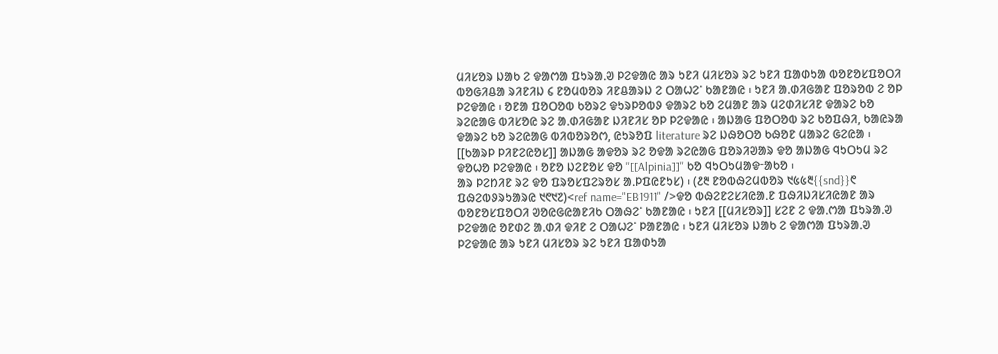ᱢᱤᱥᱚᱨ ᱡᱟᱠ ᱮ ᱫᱟᱬᱟ ᱯᱩᱨᱟᱹᱣ ᱞᱮᱫᱟᱭ ᱟᱨ ᱩᱱᱤ ᱢᱤᱥᱚᱨ ᱨᱮ ᱩᱱᱤ ᱯᱟᱰᱩᱟ ᱵᱚᱱᱚᱥᱯᱚᱛᱤ ᱵᱚᱜᱤᱪᱟ ᱨᱤᱱᱤᱡ ᱔ ᱱᱚᱢᱵᱚᱨ ᱤᱱᱪᱟᱨᱡ ᱮ ᱛᱟᱦᱮᱸ ᱠᱟᱱᱟᱭ ᱾ ᱩᱱᱤ ᱟᱹᱰᱤᱜᱟᱱ ᱯᱚᱨᱚᱵ ᱮ ᱚᱞ ᱞᱮᱫᱟᱭ ᱾ ᱚᱱᱟ ᱯᱚᱛᱚᱵ ᱠᱚᱨᱮ ᱫᱩᱨᱞᱚᱵᱽ ᱫᱟᱨᱮ ᱠᱚ ᱮᱢᱟᱱ ᱟᱨ ᱢᱮᱰᱤᱥᱤᱱ ᱫᱟᱨᱮ ᱠᱚ ᱨᱮᱭᱟᱜ ᱵᱤᱥᱚᱭ ᱨᱮ ᱟᱹᱰᱤᱜᱟᱱ ᱡᱤᱱᱤᱥ ᱚᱞ ᱞᱮᱫᱟᱭ ᱾ ᱟᱡᱟᱜ ᱯᱚᱛᱚᱵ ᱨᱮ ᱠᱚᱯᱷᱤ, ᱠᱟᱭᱨᱟ ᱫᱟᱨᱮ ᱠᱚ ᱨᱮᱭᱟᱜ ᱵᱤᱵᱚᱨᱚᱬ, ᱭᱩᱨᱚᱯ literature ᱨᱮ ᱡᱷᱚᱛᱚ ᱠᱷᱚᱱ ᱢᱟᱨᱮ ᱜᱮᱭᱟ ᱾ [[ᱠᱟᱨᱞ ᱞᱤᱱᱮᱭᱚᱥ]] ᱟᱡᱟᱜ ᱟᱫᱚᱨ ᱨᱮ ᱚᱫᱟ ᱨᱮᱭᱟᱜ ᱯᱚᱨᱤᱣᱟᱨ ᱫᱚ ᱟᱡᱟᱜ ᱧᱩᱛᱩᱢ ᱨᱮ ᱫᱚᱦᱚ ᱞᱮᱫᱟᱭ ᱾ ᱚᱱᱚ ᱡᱮᱱᱚᱥ ᱫᱚ ''[[Alpinia]]'' ᱠᱚ ᱧᱩᱛᱩᱢᱟᱫᱼᱟᱠᱚ ᱾
ᱟᱨ ᱞᱮᱴᱤᱱ ᱨᱮ ᱫᱚ ᱯᱨᱚᱥᱯᱮᱨᱚᱥ ᱟᱹᱞᱯᱭᱱᱩᱥ) ᱾ (᱒᱓ ᱱᱚᱵᱷᱮᱢᱵᱚᱨ ᱑᱕᱕᱓{{snd}}᱖ ᱯᱷᱮᱵᱽᱨᱩᱟᱨᱭ ᱑᱖᱑᱗)<ref name="EB1911" />ᱫᱚ ᱵᱷᱮᱱᱮᱥᱤᱭᱟᱹᱱ ᱯᱷᱤᱡᱤᱥᱤᱭᱟᱱ ᱟᱨ ᱵᱚᱱᱚᱥᱯᱚᱛᱤ ᱣᱚᱭᱜᱭᱟᱱᱤᱠ ᱛᱟᱷᱮᱸ ᱠᱟᱱᱟᱭ ᱾ ᱩᱱᱤ [[ᱢᱤᱥᱚᱨ]] ᱥᱮᱱ ᱮ ᱫᱟᱹᱬᱟ ᱯᱩᱨᱟᱹᱣ ᱞᱮᱫᱟᱭ ᱚᱱᱰᱮ ᱟᱹᱰᱤ ᱫᱤᱱ ᱮ ᱛᱟᱦᱮᱸ ᱞᱟᱱᱟᱭ ᱾ ᱩᱱᱤ ᱢᱤᱥᱚᱨ ᱡᱟᱠ ᱮ ᱫᱟᱬᱟ ᱯᱩᱨᱟᱹᱣ ᱞᱮᱫᱟᱭ ᱟᱨ ᱩᱱᱤ ᱢᱤᱥᱚᱨ ᱨᱮ ᱩᱱᱤ ᱯᱟᱰᱩᱟ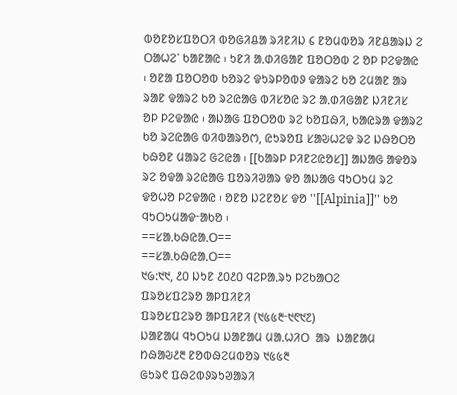ᱵᱚᱱᱚᱥᱯᱚᱛᱤ ᱵᱚᱜᱤᱪᱟ ᱨᱤᱱᱤᱡ ᱔ ᱱᱚᱢᱵᱚᱨ ᱤᱱᱪᱟᱨᱡ ᱮ ᱛᱟᱦᱮᱸ ᱠᱟᱱᱟᱭ ᱾ ᱩᱱᱤ ᱟᱹᱰᱤᱜᱟᱱ ᱯᱚᱛᱚᱵ ᱮ ᱚᱞ ᱞᱮᱫᱟᱭ ᱾ ᱚᱱᱟ ᱯᱚᱛᱚᱵ ᱠᱚᱨᱮ ᱫᱩᱨᱞᱚᱵᱽ ᱫᱟᱨᱮ ᱠᱚ ᱮᱢᱟᱱ ᱟᱨ ᱨᱟᱱ ᱫᱟᱨᱮ ᱠᱚ ᱨᱮᱭᱟᱜ ᱵᱤᱥᱚᱭ ᱨᱮ ᱟᱹᱰᱤᱜᱟᱱ ᱡᱤᱱᱤᱥ ᱚᱞ ᱞᱮᱫᱟᱭ ᱾ ᱟᱡᱟᱜ ᱯᱚᱛᱚᱵ ᱨᱮ ᱠᱚᱯᱷᱤ, ᱠᱟᱭᱨᱟ ᱫᱟᱨᱮ ᱠᱚ ᱨᱮᱭᱟᱜ ᱵᱤᱵᱟᱨᱚᱬ, ᱭᱩᱨᱚᱯ ᱥᱟᱶᱦᱮᱫ ᱨᱮ ᱡᱷᱚᱛᱚ ᱠᱷᱚᱱ ᱢᱟᱨᱮ ᱜᱮᱭᱟ ᱾ [[ᱠᱟᱨᱞ ᱞᱤᱱᱮᱭᱚᱥ]] ᱟᱡᱟᱜ ᱟᱫᱚᱨ ᱨᱮ ᱚᱫᱟ ᱨᱮᱭᱟᱜ ᱯᱚᱨᱤᱣᱟᱨ ᱫᱚ ᱟᱡᱟᱜ ᱧᱩᱛᱩᱢ ᱨᱮ ᱫᱚᱦᱚ ᱞᱮᱫᱟᱭ ᱾ ᱚᱱᱚ ᱡᱮᱱᱚᱥ ᱫᱚ ''[[Alpinia]]'' ᱠᱚ ᱧᱩᱛᱩᱢᱟᱫᱼᱟᱠᱚ ᱾
==ᱥᱟᱹᱠᱷᱭᱟᱹᱛ==
==ᱥᱟᱹᱠᱷᱭᱟᱹᱛ==
᱑᱙:᱑᱑, ᱒᱐ ᱡᱩᱱ ᱒᱐᱒᱐ ᱧᱮᱞᱟᱹᱨᱩ ᱞᱮᱠᱟᱛᱮ
ᱯᱨᱚᱥᱯᱮᱨᱚ ᱟᱞᱯᱤᱱᱤ
ᱯᱨᱚᱥᱯᱮᱨᱚ ᱟᱞᱯᱤᱱᱤ (᱑᱕᱕᱓ᱼ᱑᱖᱑᱗)
ᱡᱟᱱᱟᱢ ᱧᱩᱛᱩᱢ ᱡᱟᱱᱟᱢ ᱢᱟᱹᱦᱤᱛ  ᱟᱨ  ᱡᱟᱱᱟᱢ ᱴᱷᱟᱶ᱒᱓ ᱱᱚᱵᱷᱮᱢᱵᱚᱨ ᱑᱕᱕᱓
ᱜᱩᱨ᱖ ᱯᱷᱮᱵᱽᱨᱩᱣᱟᱨᱤ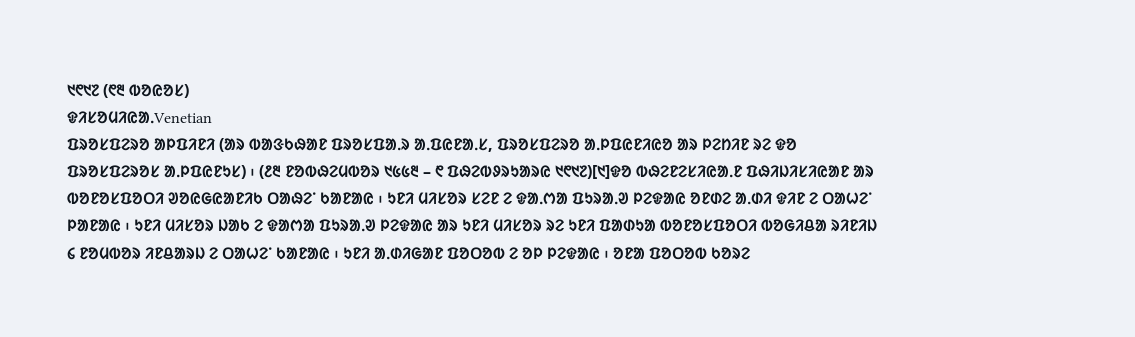᱑᱖᱑᱗ (᱖᱓ ᱵᱚᱭᱚᱥ)
ᱫᱤᱥᱚᱢᱤᱭᱟᱹVenetian
ᱯᱨᱚᱥᱯᱮᱨᱚ ᱟᱞᱯᱤᱱᱤ (ᱟᱨ ᱵᱟᱝᱠᱷᱟᱱ ᱯᱨᱚᱥᱯᱟᱹᱨ ᱟᱹᱯᱭᱱᱟᱹᱥ, ᱯᱨᱚᱥᱯᱮᱨᱚ ᱟᱹᱞᱯᱭᱱᱤᱭᱚ ᱟᱨ ᱞᱮᱴᱤᱱ ᱨᱮ ᱫᱚ ᱯᱨᱚᱥᱯᱮᱨᱚᱥ ᱟᱹᱞᱯᱭᱱᱩᱥ) ᱾ (᱒᱓ ᱱᱚᱵᱷᱮᱢᱵᱚᱨ ᱑᱕᱕᱓ – ᱖ ᱯᱷᱮᱵᱽᱨᱩᱟᱨᱭ ᱑᱖᱑᱗)[᱑]ᱫᱚ ᱵᱷᱮᱱᱮᱥᱤᱭᱟᱹᱱ ᱯᱷᱤᱡᱤᱥᱤᱭᱟᱱ ᱟᱨ ᱵᱚᱱᱚᱥᱯᱚᱛᱤ ᱣᱚᱭᱜᱭᱟᱱᱤᱠ ᱛᱟᱷᱮᱸ ᱠᱟᱱᱟᱭ ᱾ ᱩᱱᱤ ᱢᱤᱥᱚᱨ ᱥᱮᱱ ᱮ ᱫᱟᱹᱬᱟ ᱯᱩᱨᱟᱹᱣ ᱞᱮᱫᱟᱭ ᱚᱱᱰᱮ ᱟᱹᱰᱤ ᱫᱤᱱ ᱮ ᱛᱟᱦᱮᱸ ᱞᱟᱱᱟᱭ ᱾ ᱩᱱᱤ ᱢᱤᱥᱚᱨ ᱡᱟᱠ ᱮ ᱫᱟᱬᱟ ᱯᱩᱨᱟᱹᱣ ᱞᱮᱫᱟᱭ ᱟᱨ ᱩᱱᱤ ᱢᱤᱥᱚᱨ ᱨᱮ ᱩᱱᱤ ᱯᱟᱰᱩᱟ ᱵᱚᱱᱚᱥᱯᱚᱛᱤ ᱵᱚᱜᱤᱪᱟ ᱨᱤᱱᱤᱡ ᱔ ᱱᱚᱢᱵᱚᱨ ᱤᱱᱪᱟᱨᱡ ᱮ ᱛᱟᱦᱮᱸ ᱠᱟᱱᱟᱭ ᱾ ᱩᱱᱤ ᱟᱹᱰᱤᱜᱟᱱ ᱯᱚᱛᱚᱵ ᱮ ᱚᱞ ᱞᱮᱫᱟᱭ ᱾ ᱚᱱᱟ ᱯᱚᱛᱚᱵ ᱠᱚᱨᱮ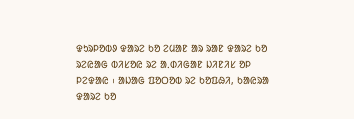ᱫᱩᱨᱞᱚᱵᱽ ᱫᱟᱨᱮ ᱠᱚ ᱮᱢᱟᱱ ᱟᱨ ᱨᱟᱱ ᱫᱟᱨᱮ ᱠᱚ ᱨᱮᱭᱟᱜ ᱵᱤᱥᱚᱭ ᱨᱮ ᱟᱹᱰᱤᱜᱟᱱ ᱡᱤᱱᱤᱥ ᱚᱞ ᱞᱮᱫᱟᱭ ᱾ ᱟᱡᱟᱜ ᱯᱚᱛᱚᱵ ᱨᱮ ᱠᱚᱯᱷᱤ, ᱠᱟᱭᱨᱟ ᱫᱟᱨᱮ ᱠᱚ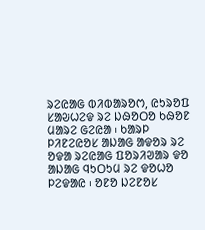ᱨᱮᱭᱟᱜ ᱵᱤᱵᱟᱨᱚᱬ, ᱭᱩᱨᱚᱯ ᱥᱟᱶᱦᱮᱫ ᱨᱮ ᱡᱷᱚᱛᱚ ᱠᱷᱚᱱ ᱢᱟᱨᱮ ᱜᱮᱭᱟ ᱾ ᱠᱟᱨᱞ ᱞᱤᱱᱮᱭᱚᱥ ᱟᱡᱟᱜ ᱟᱫᱚᱨ ᱨᱮ ᱚᱫᱟ ᱨᱮᱭᱟᱜ ᱯᱚᱨᱤᱣᱟᱨ ᱫᱚ ᱟᱡᱟᱜ ᱧᱩᱛᱩᱢ ᱨᱮ ᱫᱚᱦᱚ ᱞᱮᱫᱟᱭ ᱾ ᱚᱱᱚ ᱡᱮᱱᱚᱥ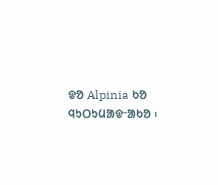ᱫᱚ Alpinia ᱠᱚ ᱧᱩᱛᱩᱢᱟᱫᱼᱟᱠᱚ ᱾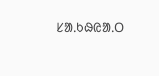ᱥᱟᱹᱠᱷᱭᱟᱹᱛ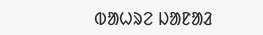ᱵᱟᱦᱨᱮ ᱡᱟᱱᱟᱲ